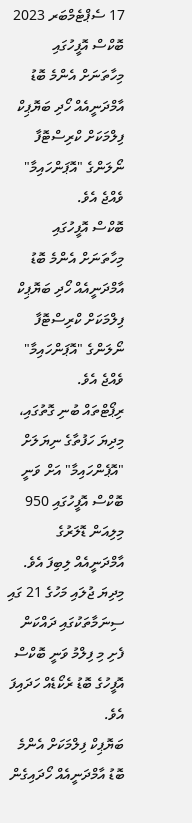17 ސެޕްޓެމްބަރ 2023
ބޮކްސް އޮފީހުގައި މިހާތަނަށް އެންމެ ބޮޑު އާމްދަނީއެއް ހޯދި ބަޔޮޕިކް ފިލްމަކަށް ކްރިސްޓޮފާ ނޯލަންގެ "އޮޕަންހައިމާ" ވެއްޖެ އެވެ.
ބޮކްސް އޮފީހުގައި މިހާތަނަށް އެންމެ ބޮޑު އާމްދަނީއެއް ހޯދި ބަޔޮޕިކް ފިލްމަކަށް ކްރިސްޓޮފާ ނޯލަންގެ "އޮޕަންހައިމާ" ވެއްޖެ އެވެ.
ރިޕޯޓްތައް ބުނި ގޮތުގައި، މިދިޔަ ހަފުތާގެ ނިޔަލަށް "އޮޕެންހައިމާ" އަށް ވަނީ ބޮކްސް އޮފީހުގައި 950 މިލިއަން ޑޮލަރުގެ އާމްދަނީއެއް ލިބިފަ އެވެ. މިދިޔަ ޖުލައި މަހުގެ 21 ގައި ސިނަމާތަކުގައި ދައްކަން ފެށި މި ފިލްމު ވަނީ ބޮކްސް އޮފީހުގެ ބޮޑު ރެކޯޑެއް ހަދައިފަ އެވެ.
ބަޔޮޕިކް ފިލްމަކަށް އެންމެ ބޮޑު އާމްދަނީއެއް ހޯދައިގެން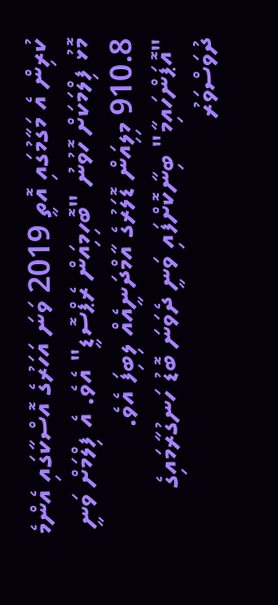ކުރިން އެ މަގާމުގައި އޮތީ 2019 ވަނަ އަހަރުގެ އޮސްކާގައި އެންމެ މޮޅު ފިލްމަކަށް ހޮވުނު "ބޮހިމިއަން ރެޕްސޮޑީ" އެވެ. އެ ފިލްމަށް ވަނީ 910.8 މިލިއަން ޑޮލަރުގެ އާމްދަނީއެއް ލިބިފަ އެވެ.
"އޮޕަންހައިމާ" ބިނާކޮށްފައި ވަނީ ދެވަނަ ބޮޑު ހަނގުރާމައިގެ ދުވަސްވަރު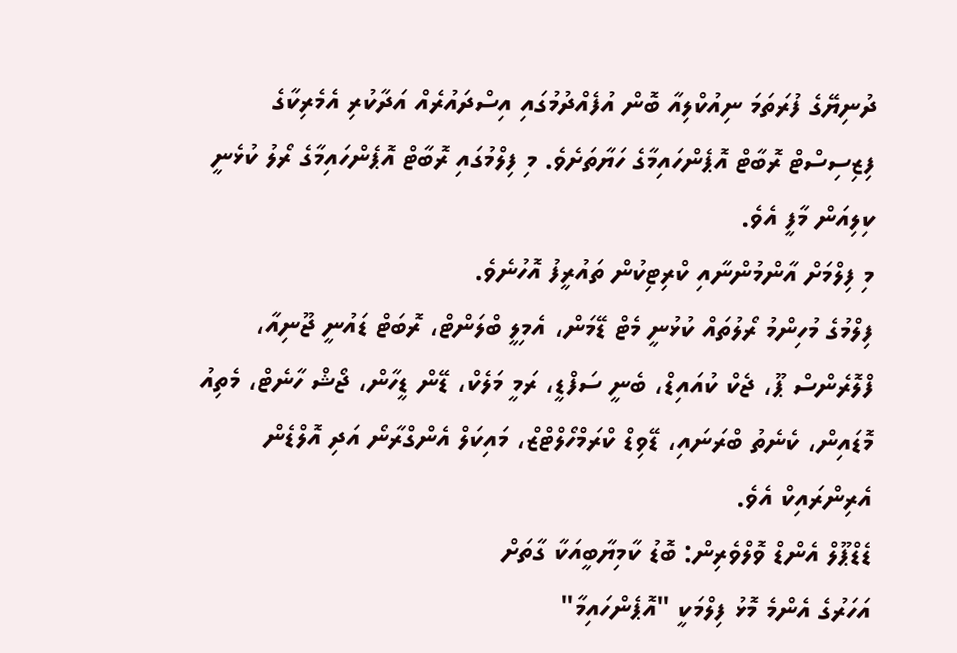ދުނިޔޭގެ ފުރަތަމަ ނިއުކްލިއާ ބޮން އުފެއްދުމުގައި އިސްދައުރެއް އަދާކުރި އެމެރިކާގެ ފިޒިސިސްޓް ރޮބާޓް އޮޕެންހައިމާގެ ހަޔާތަށެވެ. މި ފިލްމުގައި ރޮބާޓް އޮޕެންހައިމާގެ ރޯލު ކުޅެނީ ކިލިއަން މާފީ އެވެ.
މި ފިލްމަށް އާންމުންނާއި ކްރިޓިކުން ތައުރީފު އޮހުނެވެ.
ފިލްމުގެ މުހިންމު ރޯލުތައް ކުޅުނީ މެޓް ޑޭމަން، އެމިލީ ބްލަންޓް، ރޮބަޓް ޑައުނީ ޖޫނިއާ، ފްލޮރެންސް ޕޫ، ޖެކް ކުއައިޑް، ބެނީ ސަފްޑީ، ރަމީ މަލެކް، ޑޭން ޑީހާން، ޖޯޝް ހާނެޓް، މެތިއު މޮޑައިން، ކެނެތު ބްރަނައި، ޑޭވިޑް ކްރަމްހޯލްޓްޒް، މައިކަލް އެންގްރާނޯ އަދި އޮލްޑެން އެރިންރައިކް އެވެ.
ޑެޑްޕޫލް އެންޑް ވޮލްވެރިން: ބޮޑު ކާމިޔާބީއަކާ ގާތަށް
އަހަރުގެ އެންމެ މޮޅު ފިލްމަކީ "އޮޕެންހައިމާ"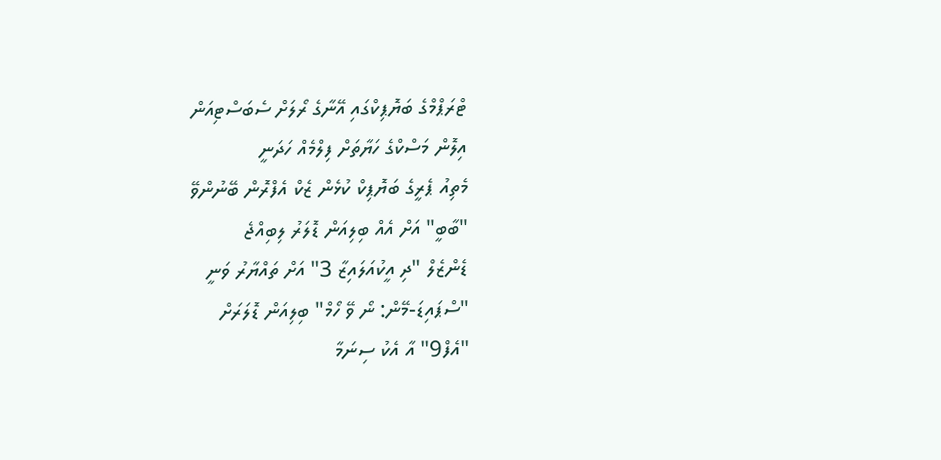ޓްރަޕްމްގެ ބަޔޮޕިކްގައި އޭނާގެ ރޯލަށް ސެބަސްޓިއަން
އިލޮން މަސްކްގެ ހަޔާތަށް ފިލްމެއް ހަދަނީ
މެތިއު ޕެރީގެ ބަޔޮޕިކް ކުޅެން ޒެކް އެފްރޮން ބޭނުންވޭ
"ބާބީ" އަށް އެއް ބިލިއަން ޑޮލަރު ލިބިއްޖެ
ޑެންޒެލް "ދި އީކުއަލައިޒާ 3" އަށް ތައްޔާރު ވަނީ
"ސްޕައިޑަ-މޭން: ނޯ ވޭ ހޯމް" ބިލިއަން ޑޮލަރަށް
"އެފް9" އާ އެކު ސިނަމާ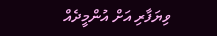ވިޔަފާރި އަށް އުންމީދެއް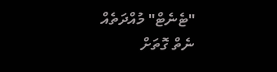"ޓެނެޓް" މުއްދަތެއް ނެތް ގޮތަށް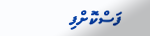ފަސްކޮށްފި